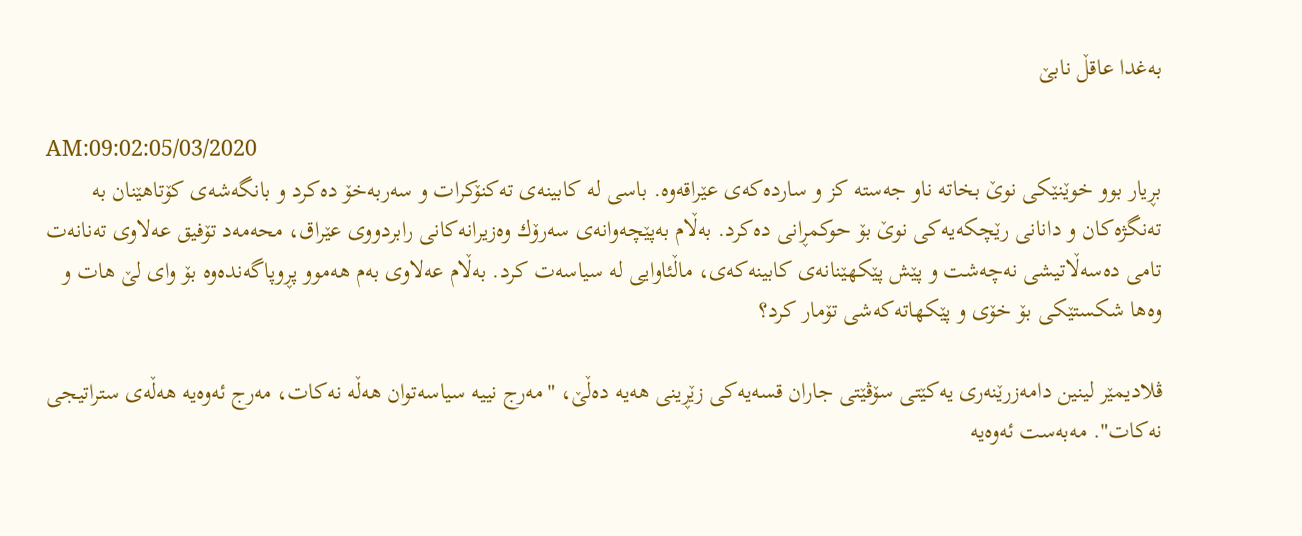به‌غدا عاقڵ نابێ

AM:09:02:05/03/2020
بڕیار بوو خوێنێكی نوێ بخاته‌ ناو جه‌سته‌ كز و سارده‌كه‌ی عێراقه‌وه‌. باسی له‌ كابینه‌ی ته‌كنۆكرات و سه‌ربه‌خۆ ده‌كرد و بانگه‌شه‌ی كۆتاهێنان به‌ ته‌نگژه‌كان و دانانی رێچكه‌یه‌كی نوێ بۆ حوكمڕانی ده‌كرد. به‌ڵام به‌پێچه‌وانه‌ی سه‌رۆك وه‌زیرانه‌كانی رابردووی عێراق، محه‌مه‌د تۆفیق عه‌لاوی ته‌نانه‌ت تامی ده‌سه‌ڵاتیشی نه‌چه‌شت و پێش پێكهێنانه‌ی كابینه‌كه‌ی، ماڵئاوایی له‌ سیاسه‌ت كرد. به‌ڵام عه‌لاوی به‌م هه‌موو پڕوپاگه‌نده‌وه‌ بۆ وای لێ هات و وه‌ها شكستێكی بۆ خۆی و پێكهاته‌كه‌شی تۆمار كرد؟

ڤلادیمێر لینین دامه‌زرێنه‌ری یه‌كێتی سۆڤێتی جاران قسه‌یه‌كی زێڕینی هه‌یه‌ ده‌ڵێ، "مه‌رج نییه‌ سیاسه‌توان هه‌ڵه‌ نه‌كات، مه‌رج ئه‌وه‌یه‌ هه‌ڵه‌ی ستراتیجی نه‌كات". مه‌به‌ست ئه‌وه‌یه‌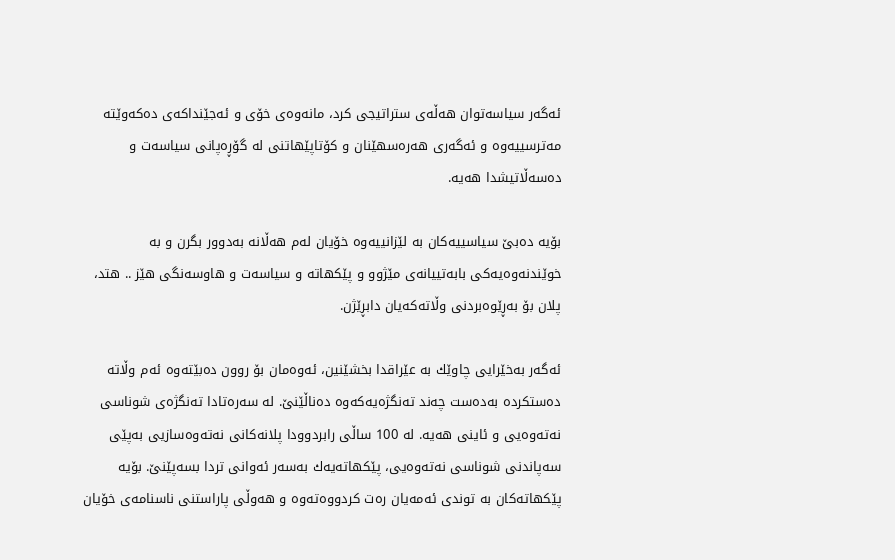ئه‌گه‌ر سیاسه‌توان هه‌ڵه‌ی ستراتیجی كرد، مانه‌وه‌ی خۆی و ئه‌جێنداكه‌ی ده‌كه‌وێته‌ مه‌ترسییه‌وه‌ و ئه‌گه‌ری هه‌ره‌سهێنان و كۆتاپێهاتنی له‌ گۆڕه‌پانی سیاسه‌ت و ده‌سه‌ڵاتیشدا هه‌یه‌.

بۆیه‌ ده‌بێ سیاسییه‌كان به‌ لێزانییه‌وه‌ خۆیان له‌م هه‌ڵانه‌ به‌دوور بگرن و به‌ خوێندنه‌وه‌یه‌كی بابه‌تییانه‌ی مێژوو و پێكهاته‌ و سیاسه‌ت و هاوسه‌نگی هێز .. هتد، پلان بۆ به‌ڕێوه‌بردنی وڵاته‌كه‌یان دابڕێژن.

ئه‌گه‌ر به‌خێرایی چاوێك به‌ عێراقدا بخشێنین، ئه‌وه‌مان بۆ روون ده‌بێته‌وه‌ ئه‌م وڵاته‌ ده‌ستكرده‌ به‌ده‌ست چه‌ند ته‌نگژه‌یه‌كه‌وه‌ ده‌ناڵێنێ. له‌ سه‌ره‌تادا ته‌نگژه‌ی شوناسی نه‌ته‌وه‌یی و ئاینی هه‌یه‌. له‌ 100 ساڵی رابردوودا پلانه‌كانی نه‌ته‌وه‌سازیی به‌پێی سه‌پاندنی شوناسی نه‌ته‌وه‌یی، پێكهاته‌یه‌ك به‌سه‌ر ئه‌وانی تردا بسه‌پێنێ. بۆیه‌ پێكهاته‌كان به‌ توندی ئه‌مه‌یان ره‌ت كردووه‌ته‌وه‌ و هه‌وڵی پاراستنی ناسنامه‌ی خۆیان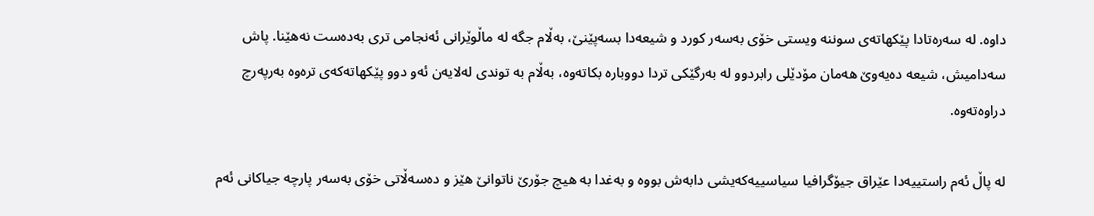داوه‌. له‌ سه‌ره‌تادا پێكهاته‌ی سوننه‌ ویستی خۆی به‌سه‌ر كورد و شیعه‌دا بسه‌پێنێ، به‌ڵام جگه‌ له‌ ماڵوێرانی ئه‌نجامی تری به‌ده‌ست نه‌هێنا. پاش سه‌دامیش، شیعه‌ ده‌یه‌وێ هه‌مان مۆدێلی رابردوو له‌ به‌رگێكی تردا دووباره‌ بكاته‌وه‌، به‌ڵام به‌ توندی له‌لایه‌ن ئه‌و دوو پێكهاته‌كه‌ی تره‌وه‌ به‌رپه‌رچ دراوه‌ته‌وه‌.

له‌ پاڵ ئه‌م راستییه‌دا عێراق جیۆگرافیا سیاسییه‌كه‌یشی دابه‌ش بووه‌ و به‌غدا به‌ هیچ جۆرێ ناتوانێ هێز و ده‌سه‌ڵاتی خۆی به‌سه‌ر پارچه‌ جیاكانی ئه‌م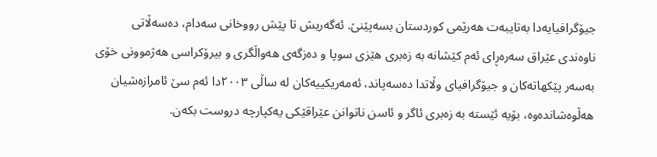جیۆگرافیایه‌دا به‌تایبه‌ت هه‌رێمی كوردستان بسه‌پێنێ. ئه‌گه‌ریش تا پێش رووخانی سه‌دام، ده‌سه‌ڵاتی ناوه‌ندی عێراق سه‌ره‌ڕای ئه‌م كێشانه‌ به‌ زه‌بری هێزی سوپا و ده‌زگه‌ی هه‌واڵگری و بیرۆكراسی هه‌ژموونی خۆی به‌سه‌ر پێكهاته‌كان و جیۆگرافیای وڵاتدا ده‌سه‌پاند، ئه‌مه‌ریكییه‌كان له‌ ساڵی ٢٠٠٣دا ئه‌م سێ ئامرازه‌شیان هه‌ڵوه‌شانده‌وه‌، بۆیه‌ ئێسته‌ به‌ زه‌بری ئاگر و ئاسن ناتوانن عێراقێكی یه‌كپارچه‌ دروست بكه‌ن.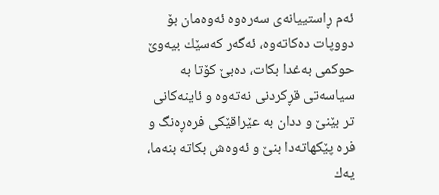ئه‌م ڕاستییانه‌ی سه‌ره‌وه‌ ئه‌وه‌مان بۆ دووپات ده‌كاته‌وه‌، ئه‌گه‌ر كه‌سێك بیه‌وێ حوكمی به‌غدا بكات، ده‌بێ كۆتا به‌ سیاسه‌تی قڕكردنی نه‌ته‌وه‌ و ئاینه‌كانی تر بێنێ و ددان به‌ عێراقێكی فره‌ڕه‌نگ و فره‌ پێكهاته‌دا بنێ و ئه‌وه‌ش بكاته‌ بنه‌ما، یه‌ك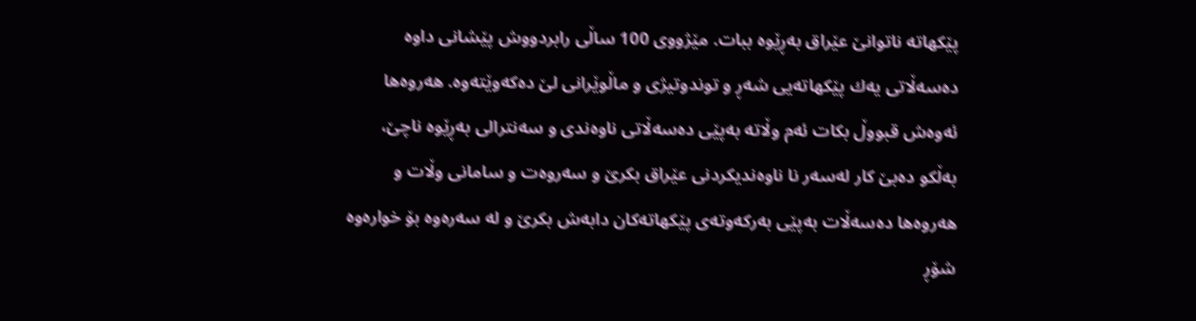پێكهاته‌ ناتوانێ عێراق به‌ڕێوه‌ ببات. مێژووی 100 ساڵی رابردووش پێشانی داوه‌ ده‌سه‌ڵاتی یه‌ك پێكهاته‌یی شه‌ڕ و توندوتیژی و ماڵوێرانی لێ ده‌كه‌وێته‌وه‌. هه‌روه‌ها ئه‌وه‌ش قبووڵ بكات ئه‌م وڵاته‌ به‌پێی ده‌سه‌ڵاتی ناوه‌ندی و سه‌نترالی به‌ڕێوه‌ ناچێ، به‌ڵكو ده‌بێ كار له‌سه‌ر نا ناوه‌ندیكردنی عێراق بكرێ و سه‌روه‌ت و سامانی وڵات و هه‌روه‌ها ده‌سه‌ڵات به‌پێی به‌ركه‌وته‌ی پێكهاته‌كان دابه‌ش بكرێ و له‌ سه‌ره‌وه‌ بۆ خواره‌وه‌ شۆڕ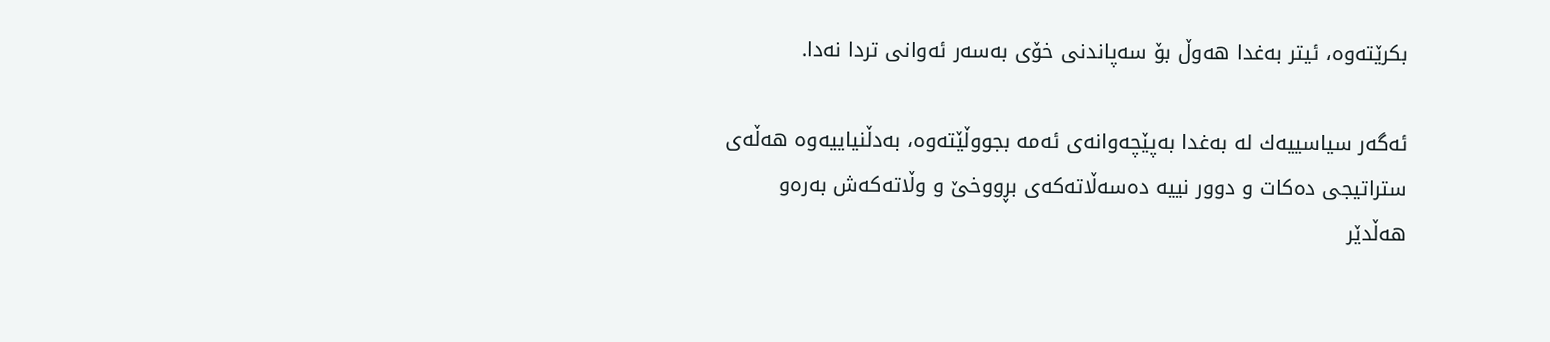بكرێته‌وه‌، ئیتر به‌غدا هه‌وڵ بۆ سه‌پاندنی خۆی به‌سه‌ر ئه‌وانی تردا نه‌دا.

ئه‌گه‌ر سیاسییه‌ك له‌ به‌غدا به‌پێچه‌وانه‌ی ئه‌مه‌ بجووڵێته‌وه‌، به‌دڵنیاییه‌وه‌ هه‌ڵه‌ی ستراتیجی ده‌كات و دوور نییه‌ ده‌سه‌ڵاته‌كه‌ی بڕووخێ و وڵاته‌كه‌ش به‌ره‌و هه‌ڵدێر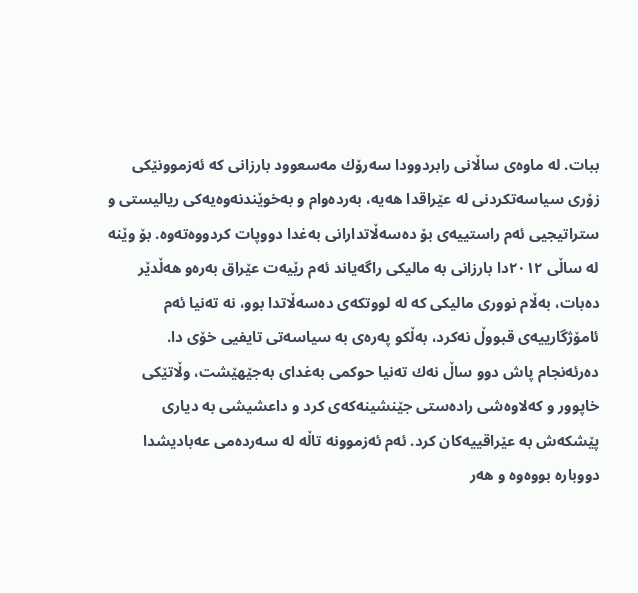ببات. له‌ ماوه‌ی ساڵانی رابردوودا سه‌رۆك مه‌سعوود بارزانی كه‌ ئه‌زموونێكی زۆری سیاسه‌تكردنی له‌ عێراقدا هه‌یه‌، به‌رده‌وام و به‌خوێندنه‌وه‌یه‌كی ریالیستی و ستراتیجیی ئه‌م راستییه‌ی بۆ ده‌سه‌ڵاتدارانی به‌غدا دووپات كردووه‌ته‌وه‌. بۆ وێنه‌ له‌ ساڵی ٢٠١٢دا بارزانی به‌ مالیكی راگه‌یاند ئه‌م رێیه‌ت عێراق به‌ره‌و هه‌ڵدێر ده‌بات، به‌ڵام نووری مالیكی كه‌ له‌ لووتكه‌ی ده‌سه‌ڵاتدا بوو، نه‌ ته‌نیا ئه‌م ئامۆژگارییه‌ی قبووڵ نه‌كرد، به‌ڵكو په‌ره‌ی به‌ سیاسه‌تی تایفیی خۆی دا. ده‌رئه‌نجام پاش دوو ساڵ نه‌ك ته‌نیا حوكمی به‌غدای به‌جێهێشت، وڵاتێكی خاپوور و كه‌لاوه‌شی راده‌ستی جێنشینه‌كه‌ی كرد و داعشیشی به‌ دیاری پێشكه‌ش به‌ عێراقییه‌كان كرد. ئه‌م ئه‌زموونه‌ تاڵه‌ له‌ سه‌رده‌می عه‌بادیشدا دووباره‌ بووه‌وه‌ و هه‌ر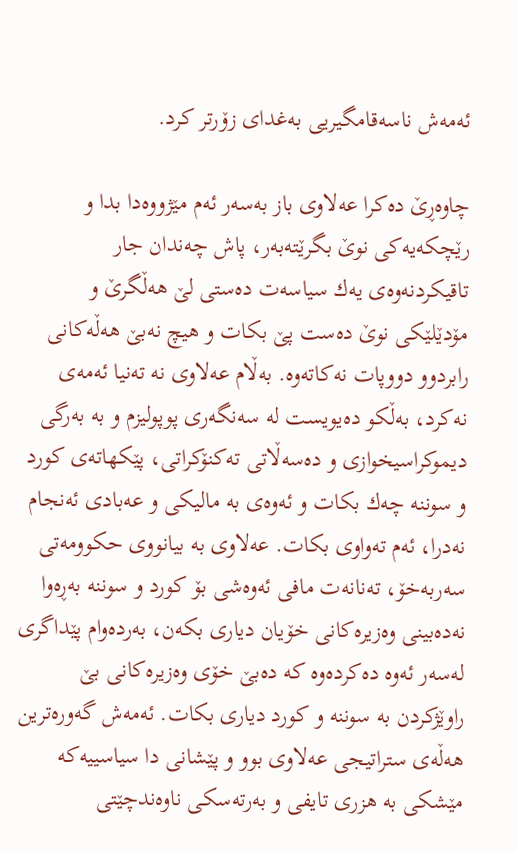ئه‌مه‌ش ناسه‌قامگیریی به‌غدای زۆرتر كرد.

چاوه‌ڕێ ده‌كرا عه‌لاوی باز به‌سه‌ر ئه‌م مێژووه‌دا بدا و رێچكه‌یه‌كی نوێ بگرێته‌به‌ر، پاش چه‌ندان جار تاقیكردنه‌وه‌ی یه‌ك سیاسه‌ت ده‌ستی لێ هه‌ڵگرێ و مۆدێلێكی نوێ ده‌ست پێ بكات و هیچ نه‌بێ هه‌ڵه‌كانی رابردوو دووپات نه‌كاته‌وه‌. به‌ڵام عه‌لاوی نه‌ ته‌نیا ئه‌مه‌ی نه‌كرد، به‌ڵكو ده‌یویست له‌ سه‌نگه‌ری پوپولیزم و به‌ به‌رگی دیموكراسیخوازی و ده‌سه‌ڵاتی ته‌كنۆكراتی، پێكهاته‌ی كورد و سوننه‌ چه‌ك بكات و ئه‌وه‌ی به‌ مالیكی و عه‌بادی ئه‌نجام نه‌درا، ئه‌م ته‌واوی بكات. عه‌لاوی به‌ بیانووی حكوومه‌تی سه‌ربه‌خۆ، ته‌نانه‌ت مافی ئه‌وه‌شی بۆ كورد و سوننه‌ به‌ڕه‌وا نه‌ده‌بینی وه‌زیره‌كانی خۆیان دیاری بكه‌ن، به‌رده‌وام پێداگری له‌سه‌ر ئه‌وه‌ ده‌كرده‌وه‌ كه‌ ده‌بێ خۆی وه‌زیره‌كانی بێ راوێژكردن به‌ سوننه‌ و كورد دیاری بكات. ئه‌مه‌ش گه‌وره‌ترین هه‌ڵه‌ی ستراتیجی عه‌لاوی بوو و پێشانی دا سیاسییه‌كه‌ مێشكی به‌ هزری تایفی و به‌رته‌سكی ناوه‌ندچێتی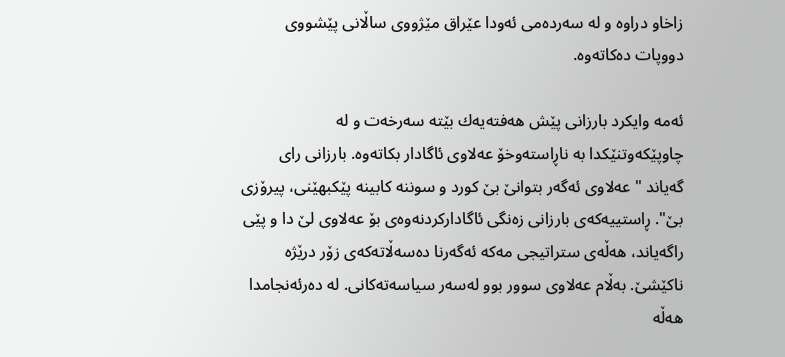زاخاو دراوه‌ و له‌ سه‌رده‌می ئه‌ودا عێراق مێژووی ساڵانی پێشووی دووپات ده‌كاته‌وه‌.

ئه‌مه‌ وایكرد بارزانی پێش هه‌فته‌یه‌ك بێته‌ سه‌رخه‌ت و له‌ چاوپێكه‌وتنێكدا به‌ ناڕاسته‌وخۆ عه‌لاوی ئاگادار بكاته‌وه‌. بارزانی رای گه‌یاند "عه‌لاوی ئه‌گه‌ر بتوانێ بێ كورد و سوننه‌ كابینه‌ پێكبهێنی، پیرۆزی بێ". ڕاستییه‌كه‌ی بارزانی زه‌نگی ئاگاداركردنه‌وه‌ی بۆ عه‌لاوی لێ دا و پێی راگه‌یاند، هه‌ڵه‌ی ستراتیجی مه‌كه‌ ئه‌گه‌رنا ده‌سه‌ڵاته‌كه‌ی زۆر درێژه‌ ناكێشێ. به‌ڵام عه‌لاوی سوور بوو له‌سه‌ر سیاسه‌ته‌كانی. له‌ ده‌رئه‌نجامدا هه‌ڵه‌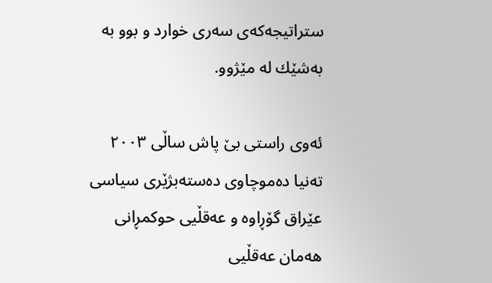ستراتیجه‌كه‌ی سه‌ری خوارد و بوو به‌ به‌شێك له‌ مێژوو.

ئه‌وی راستی بێ پاش ساڵی ٢٠٠٣ ته‌نیا ده‌موچاوی ده‌سته‌بژێری سیاسی عێراق گۆڕاوه‌ و عه‌قڵیی حوكمڕانی هه‌مان عه‌قڵیی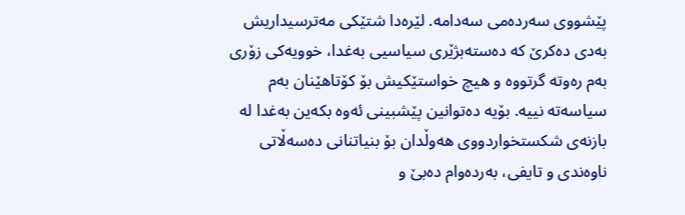پێشووی سه‌رده‌می سه‌دامه‌. لێره‌دا شتێكی مه‌ترسیداریش به‌دی ده‌كرێ كه‌ ده‌سته‌بژێری سیاسیی به‌غدا، خوویه‌كی زۆری به‌م ره‌وته‌ گرتووه‌ و هیچ خواستێكیش بۆ كۆتاهێنان به‌م سیاسه‌ته‌ نییه‌. بۆیه‌ ده‌توانین پێشبینی ئه‌وه‌ بكه‌ین به‌غدا له‌ بازنه‌ی شكستخواردووی هه‌وڵدان بۆ بنیاتنانی ده‌سه‌ڵاتی ناوه‌ندی و تایفی، به‌رده‌وام ده‌بێ و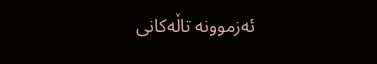ئه‌زموونه‌ تاڵه‌كانی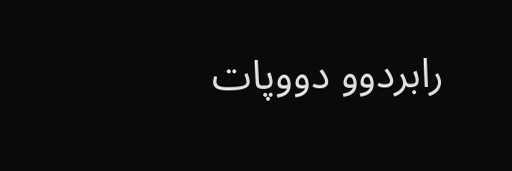رابردوو دووپات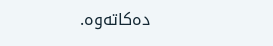ده‌كاته‌وه‌.